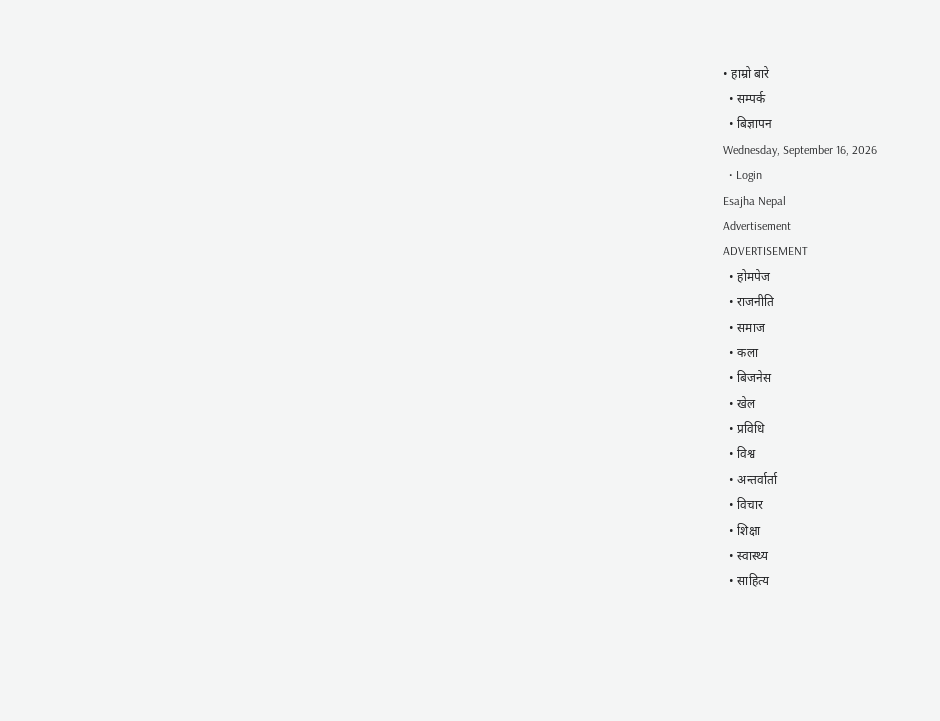• हाम्रो बारे
  • सम्पर्क
  • बिज्ञापन
Wednesday, September 16, 2026
  • Login
Esajha Nepal
Advertisement
ADVERTISEMENT
  • होमपेज
  • राजनीति
  • समाज
  • कला
  • बिजनेस
  • खेल
  • प्रविधि
  • विश्व
  • अन्तर्वार्ता
  • विचार
  • शिक्षा
  • स्वास्थ्य
  • साहित्य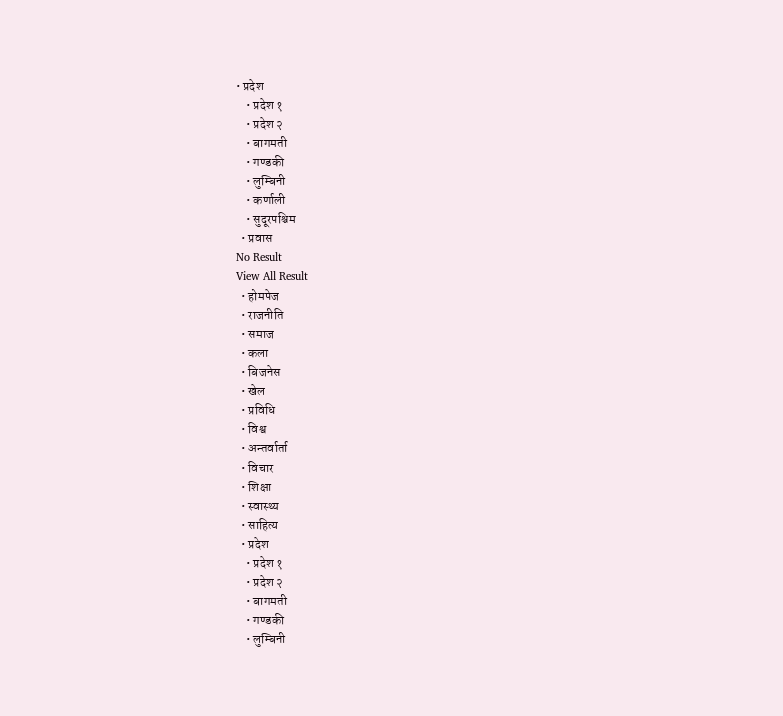• प्रदेश
    • प्रदेश १
    • प्रदेश २
    • बागमती
    • गण्डकी
    • लुम्बिनी
    • कर्णाली
    • सुदूरपश्चिम
  • प्रवास
No Result
View All Result
  • होमपेज
  • राजनीति
  • समाज
  • कला
  • बिजनेस
  • खेल
  • प्रविधि
  • विश्व
  • अन्तर्वार्ता
  • विचार
  • शिक्षा
  • स्वास्थ्य
  • साहित्य
  • प्रदेश
    • प्रदेश १
    • प्रदेश २
    • बागमती
    • गण्डकी
    • लुम्बिनी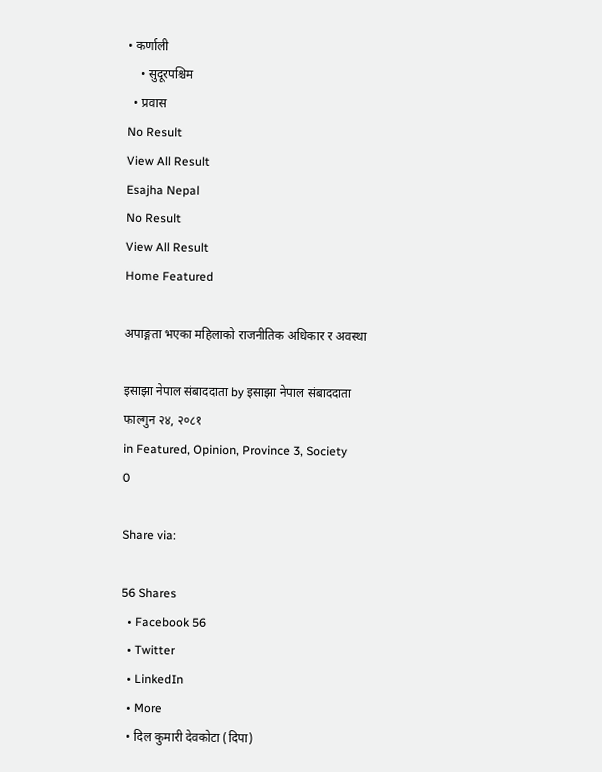• कर्णाली
    • सुदूरपश्चिम
  • प्रवास
No Result
View All Result
Esajha Nepal
No Result
View All Result
Home Featured

अपाङ्गता भएका महिलाको राजनीतिक अधिकार र अवस्था

इसाझा नेपाल संबाददाता by इसाझा नेपाल संबाददाता
फाल्गुन २४, २०८१
in Featured, Opinion, Province 3, Society
0

Share via:

56 Shares
  • Facebook 56
  • Twitter
  • LinkedIn
  • More
  • दिल कुमारी देवकोटा (दिपा)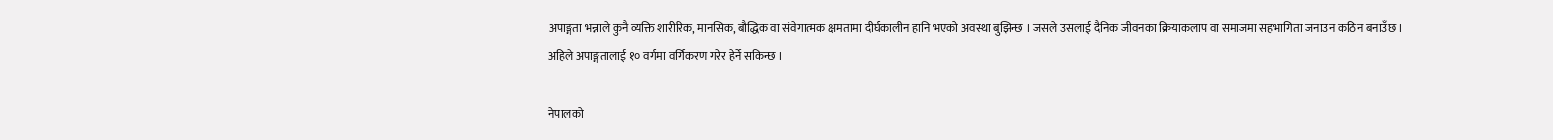अपाङ्गता भन्नाले कुनै व्यक्ति शारीरिक, मानसिक, बौद्धिक वा संवेगात्मक क्षमतामा दीर्घकालीन हानि भएको अवस्था बुझिन्छ । जसले उसलाई दैनिक जीवनका क्रियाकलाप वा समाजमा सहभागिता जनाउन कठिन बनाउँछ ।
अहिले अपाङ्गतालाई १० वर्गमा वर्गिकरण गरेर हेर्ने सकिन्छ ।

नेपालको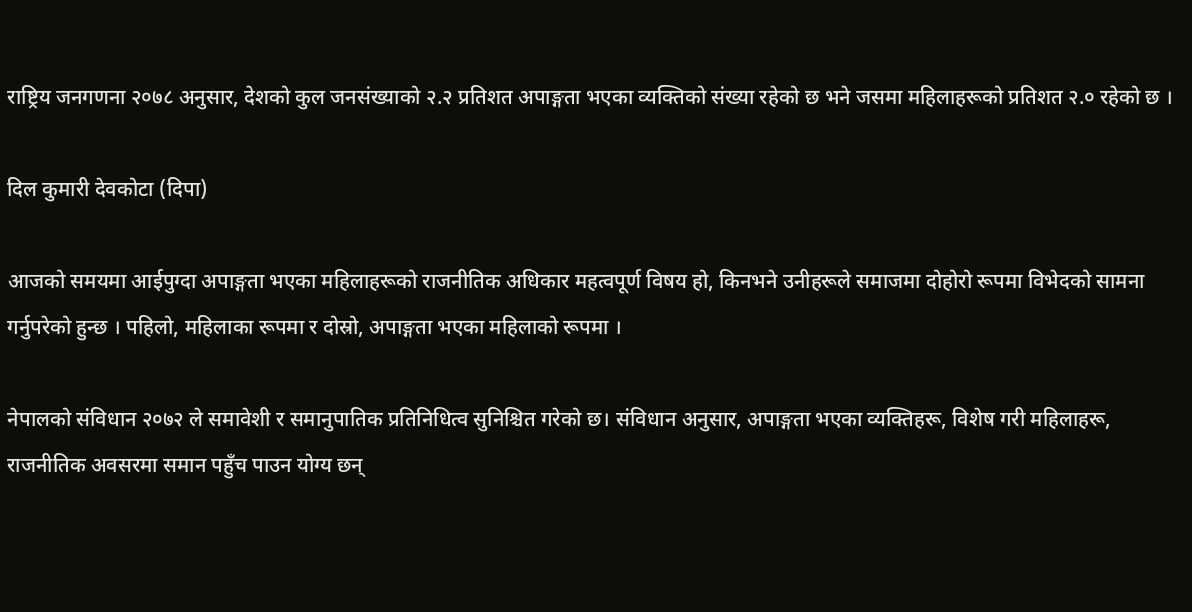राष्ट्रिय जनगणना २०७८ अनुसार, देशको कुल जनसंख्याको २.२ प्रतिशत अपाङ्गता भएका व्यक्तिको संख्या रहेको छ भने जसमा महिलाहरूको प्रतिशत २.० रहेको छ ।

दिल कुमारी देवकोटा (दिपा)

आजको समयमा आईपुग्दा अपाङ्गता भएका महिलाहरूको राजनीतिक अधिकार महत्वपूर्ण विषय हो, किनभने उनीहरूले समाजमा दोहोरो रूपमा विभेदको सामना गर्नुपरेको हुन्छ । पहिलो, महिलाका रूपमा र दोस्रो, अपाङ्गता भएका महिलाको रूपमा ।

नेपालको संविधान २०७२ ले समावेशी र समानुपातिक प्रतिनिधित्व सुनिश्चित गरेको छ। संविधान अनुसार, अपाङ्गता भएका व्यक्तिहरू, विशेष गरी महिलाहरू, राजनीतिक अवसरमा समान पहुँच पाउन योग्य छन्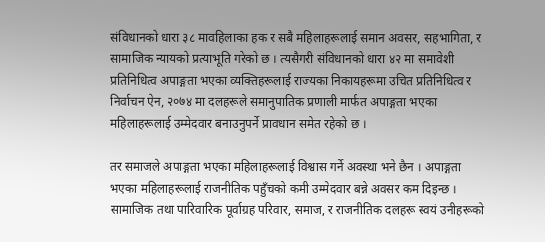संविधानको धारा ३८ मावहिलाका हक र सबै महिलाहरूलाई समान अवसर, सहभागिता, र सामाजिक न्यायको प्रत्याभूति गरेको छ । त्यसैगरी संविधानको धारा ४२ मा समावेशी प्रतिनिधित्व अपाङ्गता भएका व्यक्तिहरूलाई राज्यका निकायहरूमा उचित प्रतिनिधित्व र निर्वाचन ऐन, २०७४ मा दलहरूले समानुपातिक प्रणाली मार्फत अपाङ्गता भएका महिलाहरूलाई उम्मेदवार बनाउनुपर्ने प्रावधान समेत रहेको छ ।

तर समाजले अपाङ्गता भएका महिलाहरूलाई विश्वास गर्ने अवस्था भने छैन । अपाङ्गता भएका महिलाहरूलाई राजनीतिक पहुँचको कमी उम्मेदवार बन्ने अवसर कम दिइन्छ । सामाजिक तथा पारिवारिक पूर्वाग्रह परिवार, समाज, र राजनीतिक दलहरू स्वयं उनीहरूको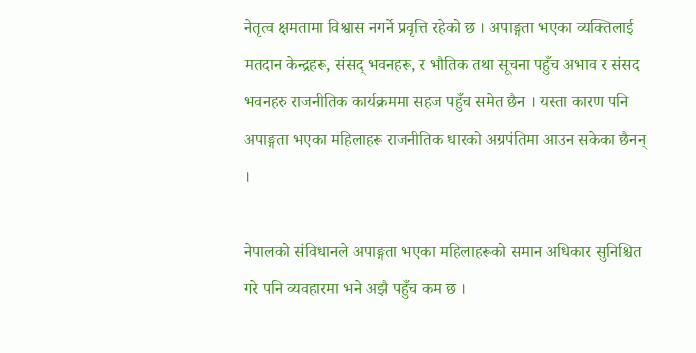नेतृत्व क्षमतामा विश्वास नगर्ने प्रवृत्ति रहेको छ । अपाङ्गता भएका व्यक्तिलाई मतदान केन्द्रहरू, संसद् भवनहरू, र भौतिक तथा सूचना पहुँच अभाव र संसद भवनहरु राजनीतिक कार्यक्रममा सहज पहुँच समेत छैन । यस्ता कारण पनि अपाङ्गता भएका महिलाहरू राजनीतिक धारको अग्रपंतिमा आउन सकेका छैनन् ।

नेपालको संविधानले अपाङ्गता भएका महिलाहरूको समान अधिकार सुनिश्चित गरे पनि व्यवहारमा भने अझै पहुँच कम छ ।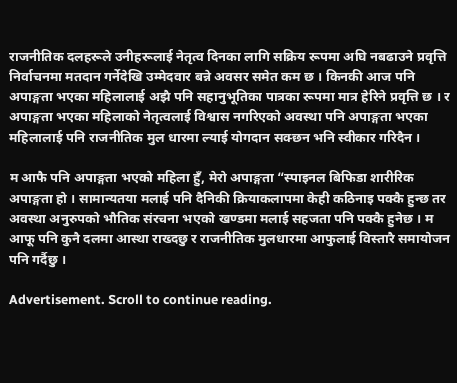राजनीतिक दलहरूले उनीहरूलाई नेतृत्व दिनका लागि सक्रिय रूपमा अघि नबढाउने प्रवृत्ति निर्वाचनमा मतदान गर्नेदेखि उम्मेदवार बन्ने अवसर समेत कम छ । किनकी आज पनि अपाङ्गता भएका महिलालाई अझै पनि सहानुभूतिका पात्रका रूपमा मात्र हेरिने प्रवृत्ति छ । र अपाङ्गता भएका महिलाको नेतृत्वलाई विश्वास नगरिएको अवस्था पनि अपाङ्गता भएका महिलालाई पनि राजनीतिक मुल धारमा ल्याई योगदान सक्छन भनि स्वीकार गरिदैन ।

म आफै पनि अपाङ्गता भएको महिला हुँ, मेरो अपाङ्गता “स्पाइनल बिफिडा शारीरिक अपाङ्गता हो । सामान्यतया मलाई पनि दैनिकी क्रियाकलापमा केही कठिनाइ पक्कै हुन्छ तर अवस्था अनुरुपको भौतिक संरचना भएको खण्डमा मलाई सहजता पनि पक्कै हुनेछ । म आफू पनि कुनै दलमा आस्था राख्दछु र राजनीतिक मुलधारमा आफुलाई विस्तारै समायोजन पनि गर्दैछु ।

Advertisement. Scroll to continue reading.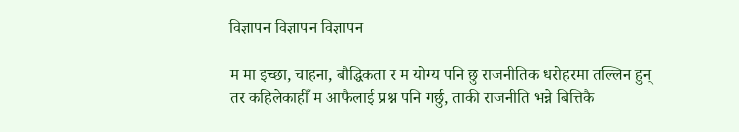विज्ञापन विज्ञापन विज्ञापन

म मा इच्छा, चाहना, बौद्धिकता र म योग्य पनि छु राजनीतिक धरोहरमा तल्लिन हुन् तर कहिलेकाहीँ म आफैलाई प्रश्न पनि गर्छु, ताकी राजनीति भन्ने बित्तिकै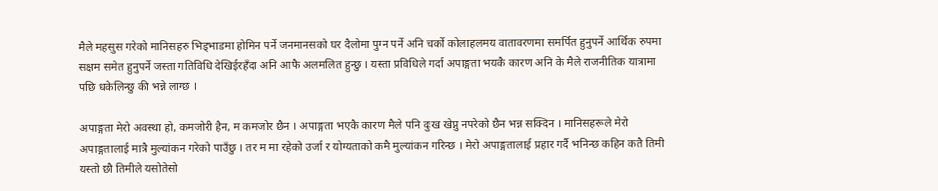मैले महसुस गरेको मानिसहरु भिड्भाडमा होमिन पर्ने जनमानसको घर दैलोमा पुग्न पर्ने अनि चर्को कोलाहलमय वातावरणमा समर्पित हुनुपर्ने आर्थिक रुपमा सक्षम समेत हुनुपर्ने जस्ता गतिविधि देखिईरहँदा अनि आफै अलमलित हुन्छु । यस्ता प्रविधिले गर्दा अपाङ्गता भयकै कारण अनि के मैले राजनीतिक यात्रामा पछि धकेलिन्छु की भन्ने लाग्छ ।

अपाङ्गता मेरो अवस्था हो, कमजोरी हैन, म कमजोर छैन । अपाङ्गता भएकै कारण मैले पनि दुःख खेप्नु नपरेको छैन भन्न सक्दिन । मानिसहरूले मेरो अपाङ्गतालाई मात्रै मुल्यांकन गरेको पाउँछु । तर म मा रहेको उर्जा र योग्यताको कमै मुल्यांकन गरिन्छ । मेरो अपाङ्गतालाई प्रहार गर्दै भनिन्छ कहिन कतै तिमी यस्तो छौ तिमीले यसोतेसो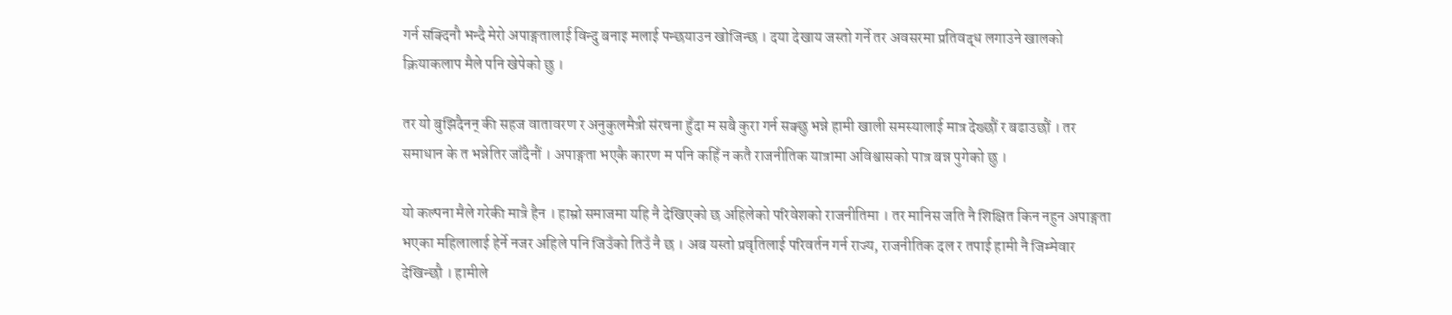गर्न सक्दिनौ भन्दै मेरो अपाङ्गतालाई विन्दु बनाइ मलाई पन्छयाउन खोजिन्छ । दया देखाय जस्तो गर्ने तर अवसरमा प्रतिवद्ध लगाउने खालको क्रियाकलाप मैले पनि खेपेको छु ।

तर यो बुझिदैनन् की सहज वातावरण र अनुकुलमैत्री संरचना हुँदा म सबै कुरा गर्न सक्छु भन्ने हामी खाली समस्यालाई मात्र देख्छौं र बढाउछौं । तर समाधान के त भन्नेतिर जाँदैनौं । अपाङ्गता भएकै कारण म पनि कहिँ न कतै राजनीतिक यात्रामा अविश्वासको पात्र बन्न पुगेको छु ।

यो कल्पना मैले गरेकी मात्रै हैन । हाम्रो समाजमा यहि नै देखिएको छ अहिलेको परिवेशको राजनीतिमा । तर मानिस जति नै शिक्षित किन नहुन अपाङ्गता भएका महिलालाई हेर्ने नजर अहिले पनि जिउँको तिउँ नै छ । अब यस्तो प्रवृतिलाई परिवर्तन गर्न राज्य, राजनीतिक दल र तपाई हामी नै जिम्मेवार देखिन्छौ । हामीले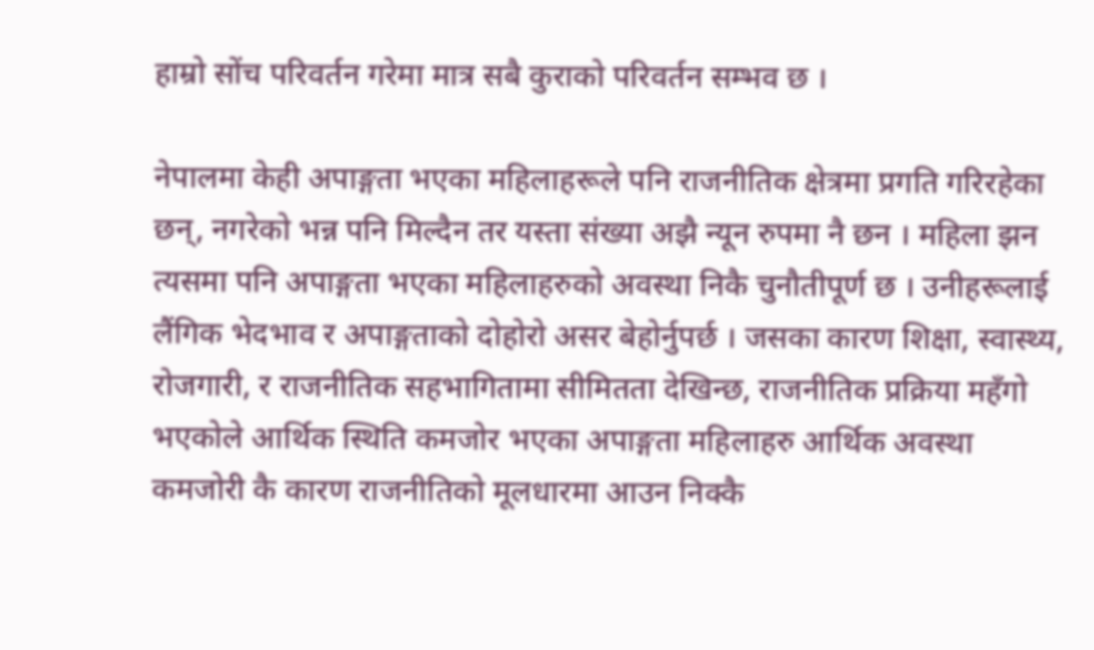हाम्रो सोंच परिवर्तन गरेमा मात्र सबै कुराको परिवर्तन सम्भव छ ।

नेपालमा केही अपाङ्गता भएका महिलाहरूले पनि राजनीतिक क्षेत्रमा प्रगति गरिरहेका छन्, नगरेको भन्न पनि मिल्दैन तर यस्ता संख्या अझै न्यून रुपमा नै छन । महिला झन त्यसमा पनि अपाङ्गता भएका महिलाहरुको अवस्था निकै चुनौतीपूर्ण छ । उनीहरूलाई लैंगिक भेदभाव र अपाङ्गताको दोहोरो असर बेहोर्नुपर्छ । जसका कारण शिक्षा, स्वास्थ्य, रोजगारी, र राजनीतिक सहभागितामा सीमितता देखिन्छ, राजनीतिक प्रक्रिया महँगो भएकोले आर्थिक स्थिति कमजोर भएका अपाङ्गता महिलाहरु आर्थिक अवस्था कमजोरी कै कारण राजनीतिको मूलधारमा आउन निक्कै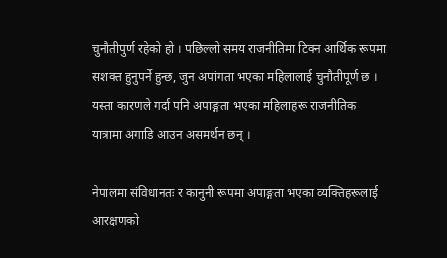चुनौतीपुर्ण रहेको हो । पछिल्लो समय राजनीतिमा टिक्न आर्थिक रूपमा सशक्त हुनुपर्ने हुन्छ, जुन अपांगता भएका महिलालाई चुनौतीपूर्ण छ । यस्ता कारणले गर्दा पनि अपाङ्गता भएका महिलाहरू राजनीतिक यात्रामा अगाडि आउन असमर्थन छन् ।

नेपालमा संविधानतः र कानुनी रूपमा अपाङ्गता भएका व्यक्तिहरूलाई आरक्षणको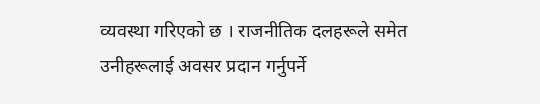व्यवस्था गरिएको छ । राजनीतिक दलहरूले समेत उनीहरूलाई अवसर प्रदान गर्नुपर्ने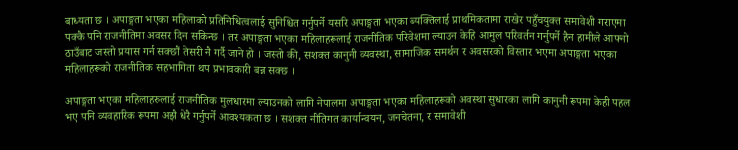बाध्यता छ । अपाङ्गता भएका महिलाको प्रतिनिधित्वलाई सुनिश्चित गर्नुपर्ने यसरि अपाङ्गता भएका ब्यक्तिलाई प्राथमिकतामा राखेर पहुँचयुक्त समावेशी गराएमा पक्कै पनि राजनीतिमा अवसर दिन सकिन्छ । तर अपाङ्गता भएका महिलाहरूलाई राजनीतिक परिवेशमा ल्याउन केहि आमुल परिवर्तन गर्नुपर्ने हैन हामीले आफ्नो ठाउँबाट जस्तो प्रयास गर्न सक्छौं तेसरी नै गर्दै जाने हो । जस्तो की, सशक्त कानुनी व्यवस्था, सामाजिक समर्थन र अवसरको विस्तार भएमा अपाङ्गता भएका महिलाहरूको राजनीतिक सहभागिता थप प्रभावकारी बन्न सक्छ ।

अपाङ्गता भएका महिलाहरुलाई राजनीतिक मुलधारमा ल्याउनको लागि नेपालमा अपाङ्गता भएका महिलाहरूको अवस्था सुधारका लागि कानुनी रूपमा केही पहल भए पनि व्यवहारिक रूपमा अझै धेरै गर्नुपर्ने आवश्यकता छ । सशक्त नीतिगत कार्यान्वयन, जनचेतना, र समावेशी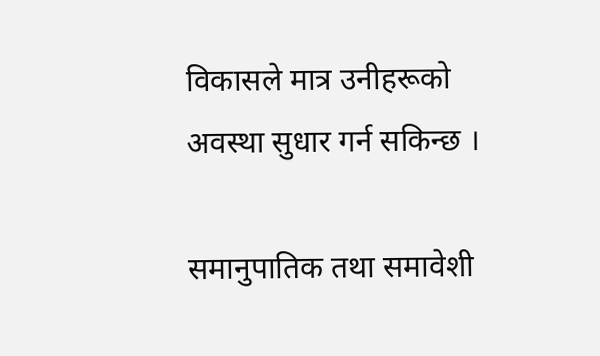विकासले मात्र उनीहरूको अवस्था सुधार गर्न सकिन्छ ।

समानुपातिक तथा समावेशी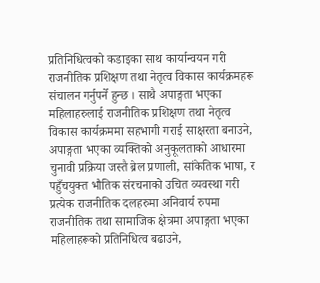प्रतिनिधित्वको कडाइका साथ कार्यान्वयन गरी राजनीतिक प्रशिक्षण तथा नेतृत्व विकास कार्यक्रमहरू संचालन गर्नुपर्ने हुन्छ । साथै अपाङ्गता भएका महिलाहरुलाई राजनीतिक प्रशिक्षण तथा नेतृत्व विकास कार्यक्रममा सहभागी गराई साक्षरता बनाउने, अपाङ्गता भएका व्यक्तिको अनुकूलताको आधारमा चुनावी प्रक्रिया जस्तै ब्रेल प्रणाली, सांकेतिक भाषा, र पहुँचयुक्त भौतिक संरचनाको उचित व्यवस्था गरी प्रत्येक राजनीतिक दलहरुमा अनिवार्य रुपमा राजनीतिक तथा सामाजिक क्षेत्रमा अपाङ्गता भएका महिलाहरूको प्रतिनिधित्व बढाउने,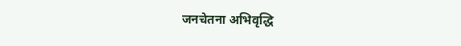जनचेतना अभिवृद्धि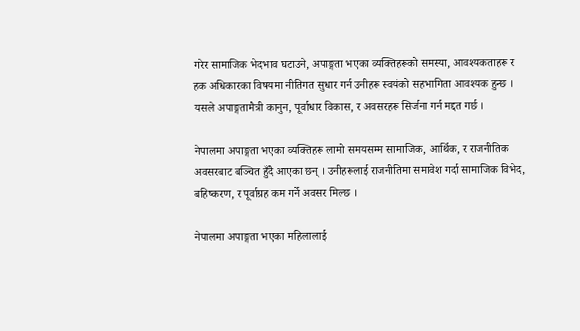गरेर सामाजिक भेदभाव घटाउने, अपाङ्गता भएका व्यक्तिहरूको समस्या, आवश्यकताहरू र हक अधिकारका विषयमा नीतिगत सुधार गर्न उनीहरू स्वयंको सहभागिता आवश्यक हुन्छ । यसले अपाङ्गतामैत्री कानुन, पूर्वाधार विकास, र अवसरहरू सिर्जना गर्न मद्दत गर्छ ।

नेपालमा अपाङ्गता भएका व्यक्तिहरू लामो समयसम्म सामाजिक, आर्थिक, र राजनीतिक अवसरबाट बञ्चित हुँदै आएका छन् । उनीहरूलाई राजनीतिमा समावेश गर्दा सामाजिक विभेद, बहिष्करण, र पूर्वाग्रह कम गर्ने अवसर मिल्छ ।

नेपालमा अपाङ्गता भएका महिलालाई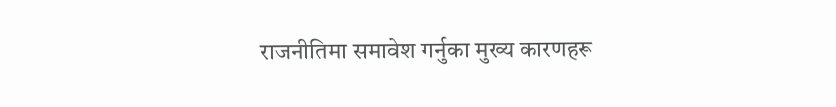राजनीतिमा समावेश गर्नुका मुख्य कारणहरू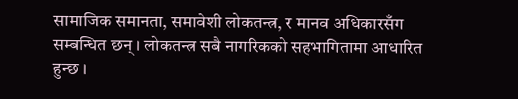सामाजिक समानता, समावेशी लोकतन्त्र, र मानव अधिकारसँग सम्बन्धित छन् । लोकतन्त्र सबै नागरिकको सहभागितामा आधारित हुन्छ ।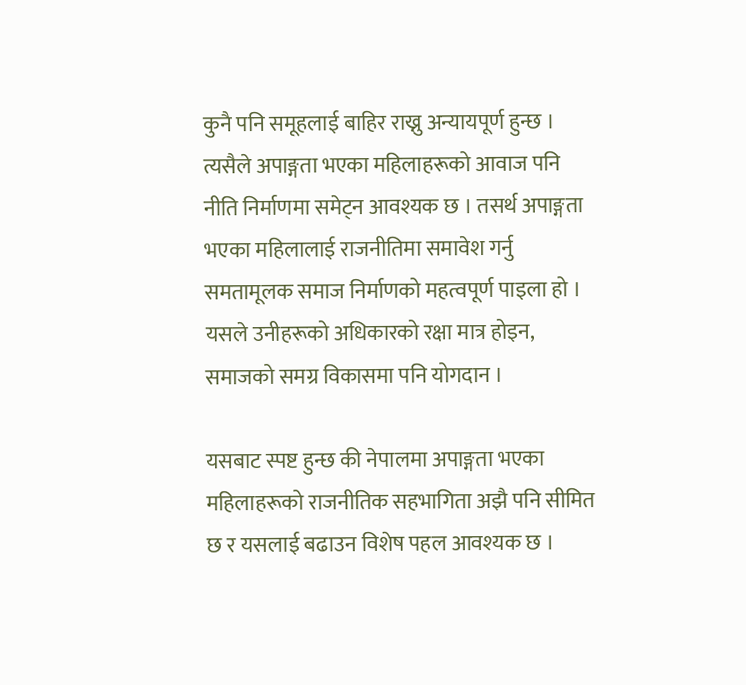कुनै पनि समूहलाई बाहिर राख्नु अन्यायपूर्ण हुन्छ । त्यसैले अपाङ्गता भएका महिलाहरूको आवाज पनि नीति निर्माणमा समेट्न आवश्यक छ । तसर्थ अपाङ्गता भएका महिलालाई राजनीतिमा समावेश गर्नु समतामूलक समाज निर्माणको महत्वपूर्ण पाइला हो । यसले उनीहरूको अधिकारको रक्षा मात्र होइन, समाजको समग्र विकासमा पनि योगदान ।

यसबाट स्पष्ट हुन्छ की नेपालमा अपाङ्गता भएका महिलाहरूको राजनीतिक सहभागिता अझै पनि सीमित छ र यसलाई बढाउन विशेष पहल आवश्यक छ ।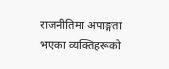राजनीतिमा अपाङ्गता भएका व्यक्तिहरूको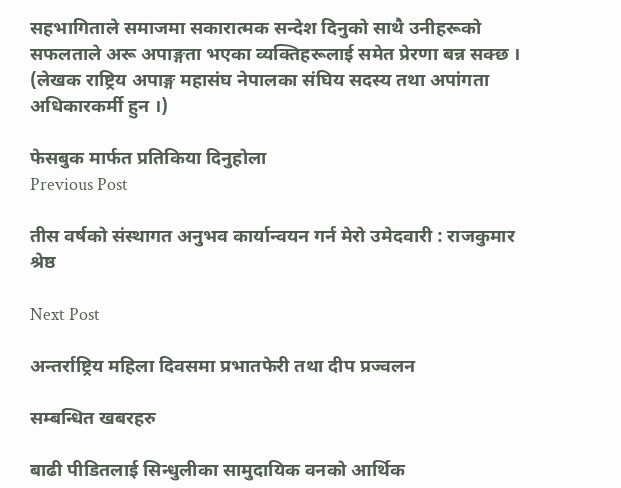सहभागिताले समाजमा सकारात्मक सन्देश दिनुको साथै उनीहरूको सफलताले अरू अपाङ्गता भएका व्यक्तिहरूलाई समेत प्रेरणा बन्न सक्छ ।
(लेखक राष्ट्रिय अपाङ्ग महासंघ नेपालका संघिय सदस्य तथा अपांगता अधिकारकर्मी हुन ।)

फेसबुक मार्फत प्रतिकिया दिनुहोला
Previous Post

तीस वर्षको संस्थागत अनुभव कार्यान्वयन गर्न मेरो उमेदवारी : राजकुमार श्रेष्ठ

Next Post

अन्तर्राष्ट्रिय महिला दिवसमा प्रभातफेरी तथा दीप प्रज्वलन

सम्बन्धित खबरहरु

बाढी पीडितलाई सिन्धुलीका सामुदायिक वनको आर्थिक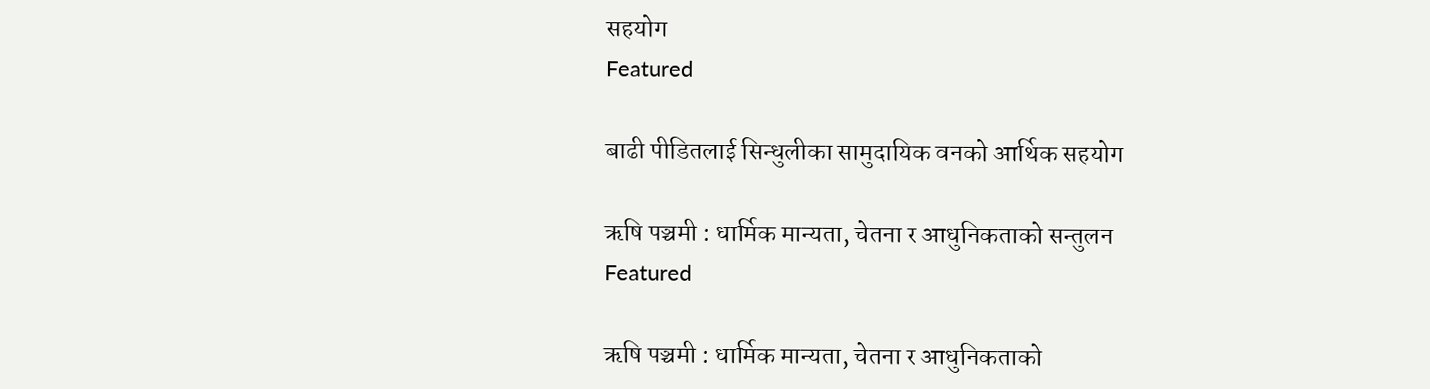सहयोग
Featured

बाढी पीडितलाई सिन्धुलीका सामुदायिक वनको आर्थिक सहयोग

ऋषि पञ्चमी : धार्मिक मान्यता, चेतना र आधुनिकताको सन्तुलन
Featured

ऋषि पञ्चमी : धार्मिक मान्यता, चेतना र आधुनिकताको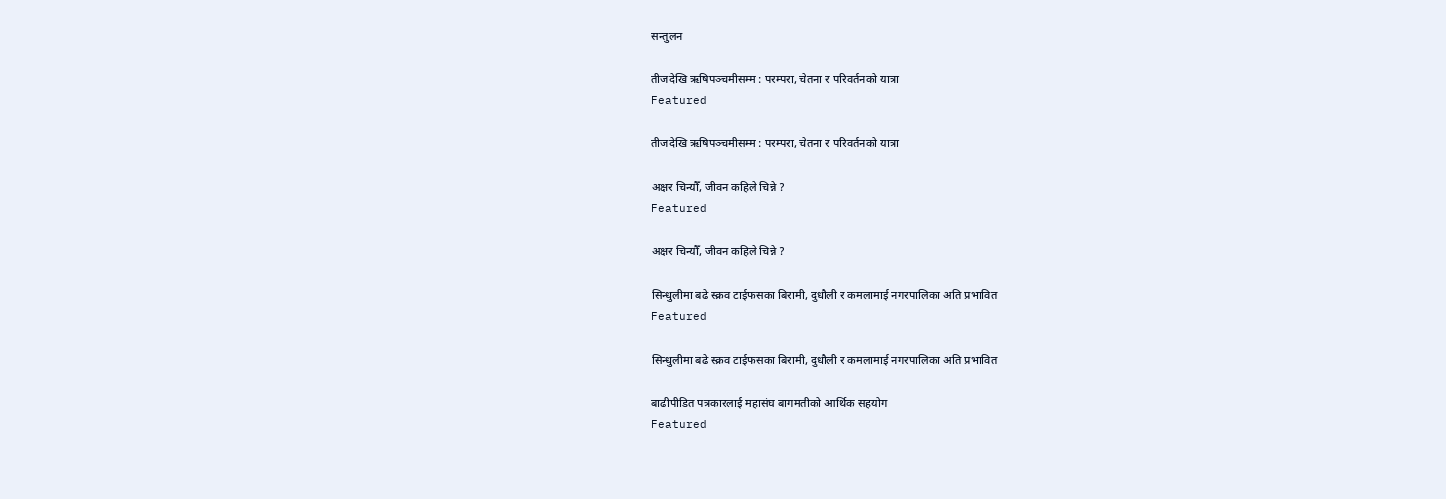सन्तुलन

तीजदेखि ऋषिपञ्चमीसम्म : परम्परा, चेतना र परिवर्तनको यात्रा
Featured

तीजदेखि ऋषिपञ्चमीसम्म : परम्परा, चेतना र परिवर्तनको यात्रा

अक्षर चिन्यौँ, जीवन कहिले चिन्ने ?
Featured

अक्षर चिन्यौँ, जीवन कहिले चिन्ने ?

सिन्धुलीमा बढे स्क्रव टाईफसका बिरामी, दुधौली र कमलामाई नगरपालिका अति प्रभावित
Featured

सिन्धुलीमा बढे स्क्रव टाईफसका बिरामी, दुधौली र कमलामाई नगरपालिका अति प्रभावित

बाढीपीडित पत्रकारलाई महासंघ बागमतीको आर्थिक सहयोग
Featured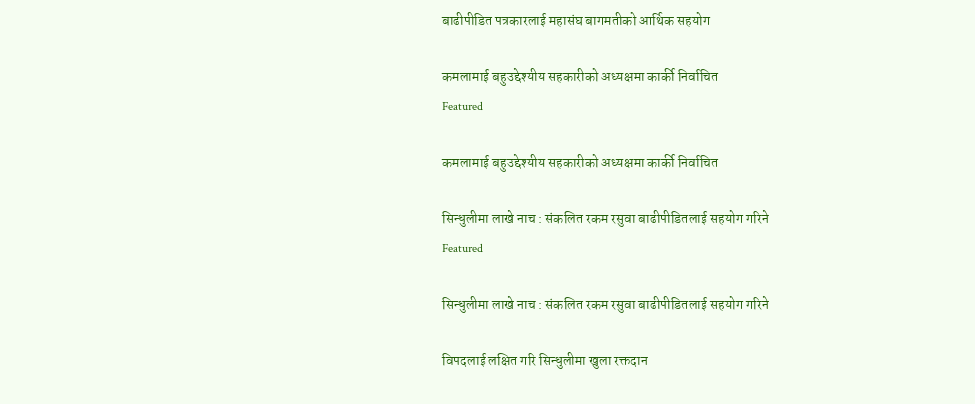बाढीपीडित पत्रकारलाई महासंघ बागमतीको आर्थिक सहयोग

कमलामाई बहुउद्देश्यीय सहकारीको अध्यक्षमा कार्की निर्वाचित
Featured

कमलामाई बहुउद्देश्यीय सहकारीको अध्यक्षमा कार्की निर्वाचित

सिन्धुलीमा लाखे नाच : संकलित रकम रसुवा बाढीपीडितलाई सहयोग गरिने
Featured

सिन्धुलीमा लाखे नाच : संकलित रकम रसुवा बाढीपीडितलाई सहयोग गरिने

विपदलाई लक्षित गरि सिन्धुलीमा खुला रक्तदान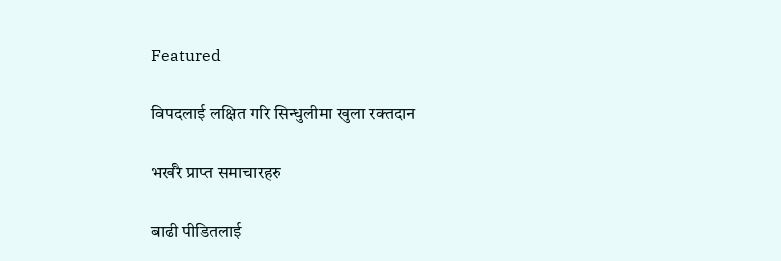Featured

विपदलाई लक्षित गरि सिन्धुलीमा खुला रक्तदान

भर्खरै प्राप्त समाचारहरु

बाढी पीडितलाई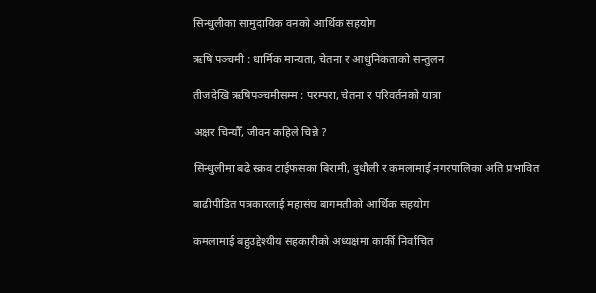सिन्धुलीका सामुदायिक वनको आर्थिक सहयोग

ऋषि पञ्चमी : धार्मिक मान्यता, चेतना र आधुनिकताको सन्तुलन

तीजदेखि ऋषिपञ्चमीसम्म : परम्परा, चेतना र परिवर्तनको यात्रा

अक्षर चिन्यौँ, जीवन कहिले चिन्ने ?

सिन्धुलीमा बढे स्क्रव टाईफसका बिरामी, दुधौली र कमलामाई नगरपालिका अति प्रभावित

बाढीपीडित पत्रकारलाई महासंघ बागमतीको आर्थिक सहयोग

कमलामाई बहुउद्देश्यीय सहकारीको अध्यक्षमा कार्की निर्वाचित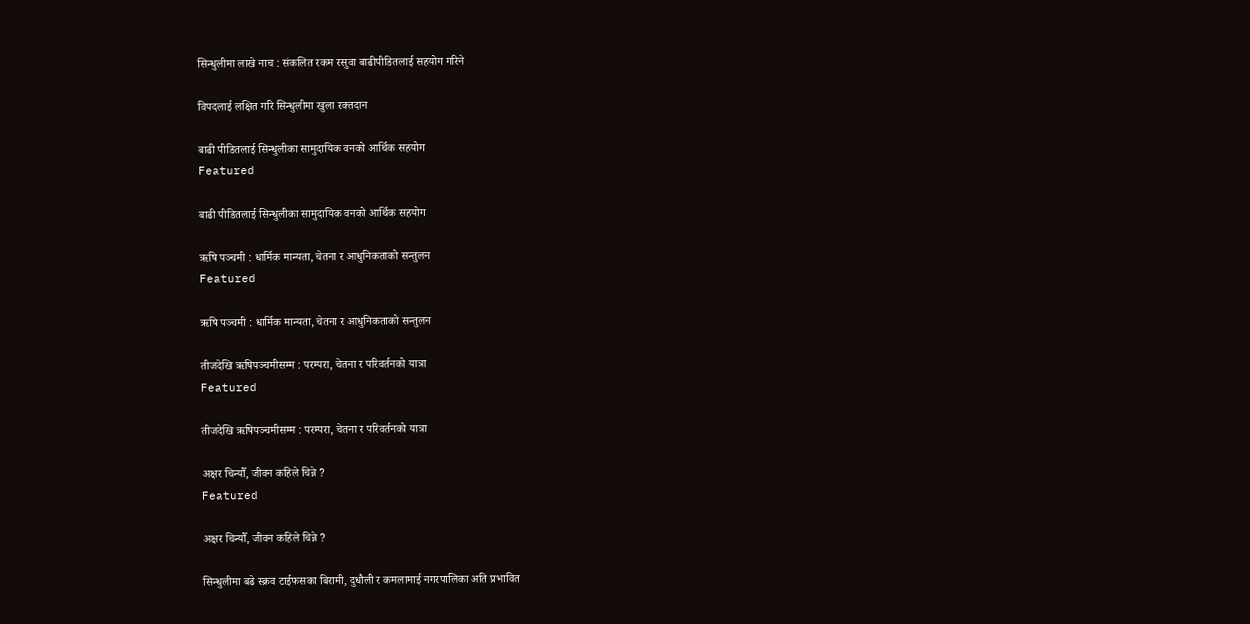सिन्धुलीमा लाखे नाच : संकलित रकम रसुवा बाढीपीडितलाई सहयोग गरिने

विपदलाई लक्षित गरि सिन्धुलीमा खुला रक्तदान

बाढी पीडितलाई सिन्धुलीका सामुदायिक वनको आर्थिक सहयोग
Featured

बाढी पीडितलाई सिन्धुलीका सामुदायिक वनको आर्थिक सहयोग

ऋषि पञ्चमी : धार्मिक मान्यता, चेतना र आधुनिकताको सन्तुलन
Featured

ऋषि पञ्चमी : धार्मिक मान्यता, चेतना र आधुनिकताको सन्तुलन

तीजदेखि ऋषिपञ्चमीसम्म : परम्परा, चेतना र परिवर्तनको यात्रा
Featured

तीजदेखि ऋषिपञ्चमीसम्म : परम्परा, चेतना र परिवर्तनको यात्रा

अक्षर चिन्यौँ, जीवन कहिले चिन्ने ?
Featured

अक्षर चिन्यौँ, जीवन कहिले चिन्ने ?

सिन्धुलीमा बढे स्क्रव टाईफसका बिरामी, दुधौली र कमलामाई नगरपालिका अति प्रभावित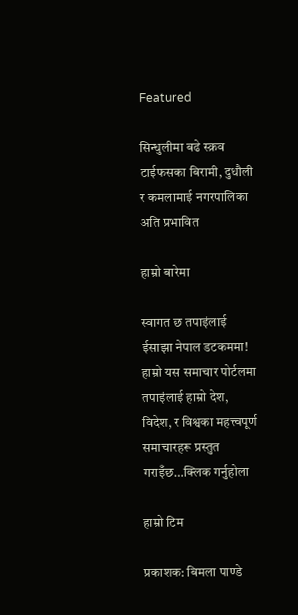Featured

सिन्धुलीमा बढे स्क्रव टाईफसका बिरामी, दुधौली र कमलामाई नगरपालिका अति प्रभावित

हाम्रो बारेमा

स्वागत छ तपाइंलाई ईसाझा नेपाल डटकममा! हाम्रो यस समाचार पोर्टलमा तपाइंलाई हाम्रो देश, विदेश, र विश्वका महत्त्वपूर्ण समाचारहरू प्रस्तुत गराइँछ…क्लिक गर्नुहोला

हाम्रो टिम

प्रकाशक: बिमला पाण्डे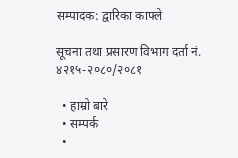सम्पादक: द्वारिका काफ्ले

सूचना तथा प्रसारण विभाग दर्ता नं. ४२१५-२०८०/२०८१

  • हाम्रो बारे
  • सम्पर्क
  •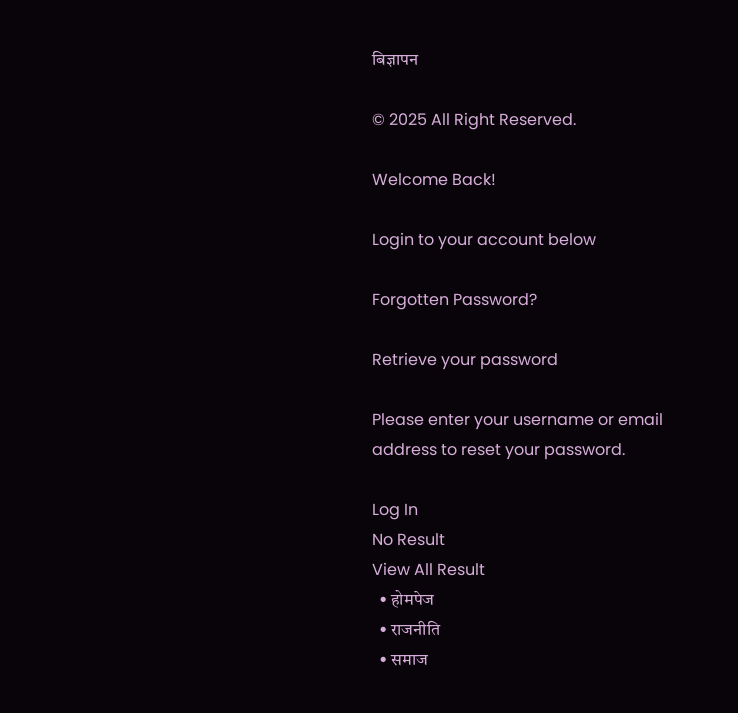बिज्ञापन

© 2025 All Right Reserved.

Welcome Back!

Login to your account below

Forgotten Password?

Retrieve your password

Please enter your username or email address to reset your password.

Log In
No Result
View All Result
  • होमपेज
  • राजनीति
  • समाज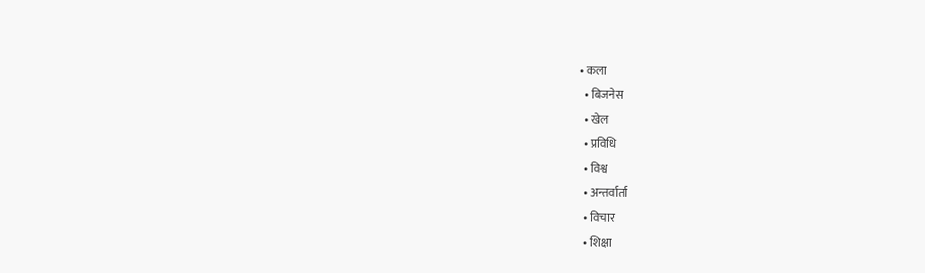• कला
  • बिजनेस
  • खेल
  • प्रविधि
  • विश्व
  • अन्तर्वार्ता
  • विचार
  • शिक्षा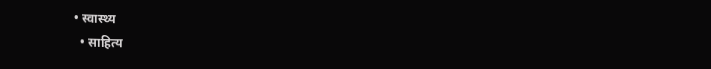• स्वास्थ्य
  • साहित्य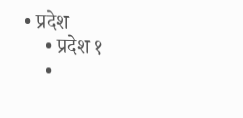• प्रदेश
    • प्रदेश १
    •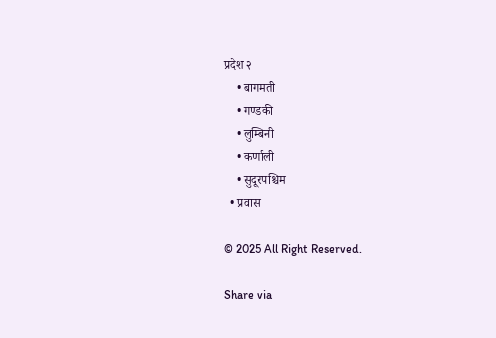प्रदेश २
    • बागमती
    • गण्डकी
    • लुम्बिनी
    • कर्णाली
    • सुदूरपश्चिम
  • प्रवास

© 2025 All Right Reserved.

Share via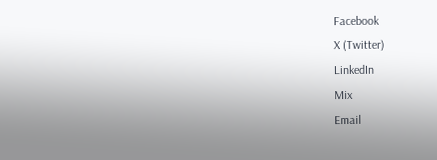Facebook
X (Twitter)
LinkedIn
Mix
Email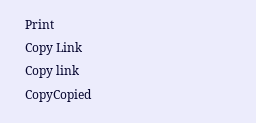Print
Copy Link
Copy link
CopyCopied